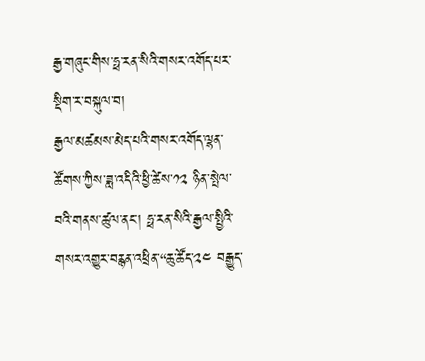རྒྱ་གཞུང་གིས་ཧྥ་རན་སིའི་གསར་འགོད་པར་སྡིག་ར་བསྐུལ་བ།
རྒྱལ་མཚམས་མེད་པའི་གསར་འགོད་ལྷན་ཚོགས་ཀྱིས་ཟླ་འདིའི་ཕྱི་ཚེས་༡༢ ཉིན་སྤེལ་བའི་གནས་ཚུལ་ནང་། ཧྥ་རན་སིའི་རྒྱལ་སྤྱིའི་གསར་འགྱུར་བརྙན་འཕྲིན་“ཆུ་ཚོད་༢༤ བརྒྱུད་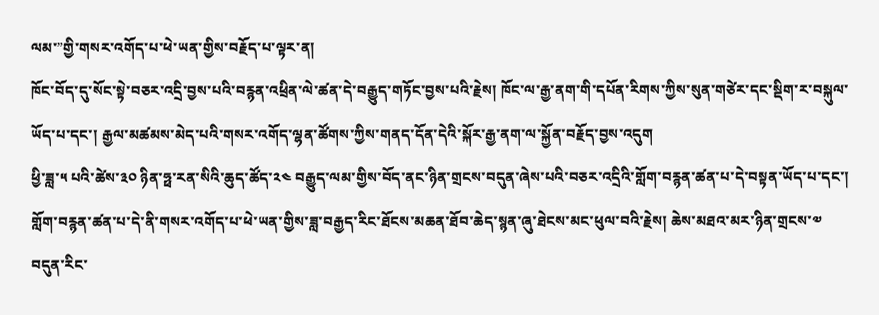ལམ་”གྱི་གསར་འགོད་པ་ཕེ་ཡན་གྱིས་བརྗོད་པ་ལྟར་ན།
ཁོང་བོད་དུ་སོང་སྟེ་བཅར་འདྲི་བྱས་པའི་བརྙན་འཕྲིན་ལེ་ཚན་དེ་བརྒྱུད་གཏོང་བྱས་པའི་རྗེས། ཁོང་ལ་རྒྱ་ནག་གི་དཔོན་རིགས་ཀྱིས་སུན་གཙེར་དང་སྡིག་ར་བསྐུལ་ཡོད་པ་དང་། རྒྱལ་མཚམས་མེད་པའི་གསར་འགོད་ལྷན་ཚོགས་ཀྱིས་གནད་དོན་དེའི་སྐོར་རྒྱ་ནག་ལ་སྐྱོན་བརྗོད་བྱས་འདུག
ཕྱི་ཟླ་༥ པའི་ཚེས་༣༠ ཉིན་ཧྥ་རན་སིའི་ཆུད་ཚོད་༢༤ བརྒྱུད་ལམ་གྱིས་བོད་ནང་ཉིན་གྲངས་བདུན་ཞེས་པའི་བཅར་འདྲིའི་གློག་བརྙན་ཚན་པ་དེ་བསྟན་ཡོད་པ་དང་། གློག་བརྙན་ཚན་པ་དེ་ནི་གསར་འགོད་པ་ཕེ་ཡན་གྱིས་ཟླ་བརྒྱད་རིང་ཐོངས་མཆན་ཐོབ་ཆེད་སྙན་ཞུ་ཐེངས་མང་ཕུལ་བའི་རྗེས། ཆེས་མཐའ་མར་ཉིན་གྲངས་༧ བདུན་རིང་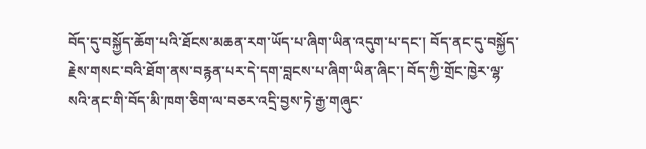བོད་དུ་བསྐྱོད་ཆོག་པའི་ཐོངས་མཆན་རག་ཡོད་པ་ཞིག་ཡིན་འདུག་པ་དང་། བོད་ནང་དུ་བསྐྱོད་རྗེས་གསང་བའི་ཐོག་ནས་བརྙན་པར་དེ་དག་བླངས་པ་ཞིག་ཡིན་ཞིང་། བོད་ཀྱི་གྲོང་ཁྱེར་ལྷ་སའི་ནང་གི་བོད་མི་ཁག་ཅིག་ལ་བཅར་འདྲི་བྱས་ཏེ་རྒྱ་གཞུང་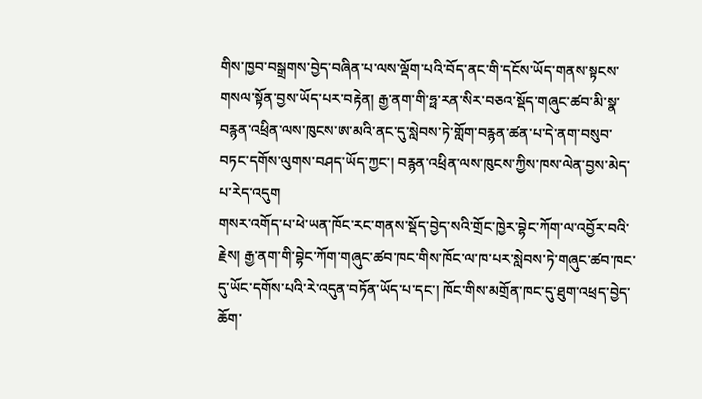གིས་ཁྱབ་བསྒྲགས་བྱེད་བཞིན་པ་ལས་ལྡོག་པའི་བོད་ནང་གི་དངོས་ཡོད་གནས་སྟངས་གསལ་སྟོན་བྱས་ཡོད་པར་བརྟེན། རྒྱ་ནག་གི་ཧྥ་རན་སིར་བཅའ་སྡོད་གཞུང་ཚབ་མི་སྣ་བརྙན་འཕྲིན་ལས་ཁུངས་ཨ་མའི་ནང་དུ་སླེབས་ཏེ་གློག་བརྙན་ཚན་པ་དེ་ནག་བསུབ་བཏང་དགོས་ལུགས་བཤད་ཡོད་ཀྱང་། བརྙན་འཕྲིན་ལས་ཁུངས་ཀྱིས་ཁས་ལེན་བྱས་མེད་པ་རེད་འདུག
གསར་འགོད་པ་ཕེ་ཡན་ཁོང་རང་གནས་སྡོད་བྱེད་སའི་གྲོང་ཁྱེར་བྷེང་ཀོག་ལ་འབྱོར་བའི་རྗེས། རྒྱ་ནག་གི་བྷེང་ཀོག་གཞུང་ཚབ་ཁང་གིས་ཁོང་ལ་ཁ་པར་སླེབས་ཏེ་གཞུང་ཚབ་ཁང་དུ་ཡོང་དགོས་པའི་རེ་འདུན་བཏོན་ཡོད་པ་དང་། ཁོང་གིས་མགྲོན་ཁང་དུ་ཐུག་འཕྲད་བྱེད་ཆོག་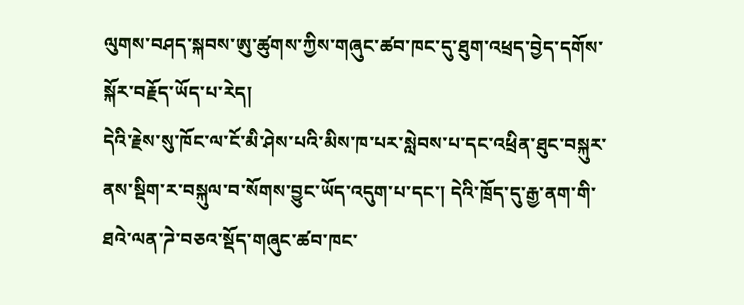ལུགས་བཤད་སྐབས་ཨུ་ཚུགས་ཀྱིས་གཞུང་ཚབ་ཁང་དུ་ཐུག་འཕྲད་བྱེད་དགོས་སྐོར་བརྗོད་ཡོད་པ་རེད།
དེའི་རྗེས་སུ་ཁོང་ལ་ངོ་མི་ཤེས་པའི་མིས་ཁ་པར་སླེབས་པ་དང་འཕྲིན་ཐུང་བསྐུར་ནས་སྡིག་ར་བསྐུལ་བ་སོགས་བྱུང་ཡོད་འདུག་པ་དང་། དེའི་ཁྲོད་དུ་རྒྱ་ནག་གི་ཐའེ་ལན་ཌེ་བཅའ་སྡོད་གཞུང་ཚབ་ཁང་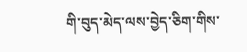གི་བུད་མེད་ལས་བྱེད་ཅིག་གིས་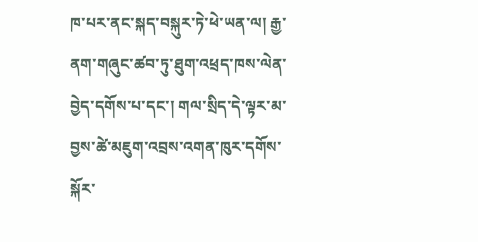ཁ་པར་ནང་སྐད་བསྐུར་ཏེ་ཕེ་ཡན་ལ། རྒྱ་ནག་གཞུང་ཚབ་ཏུ་ཐུག་འཕྲད་ཁས་ལེན་བྱེད་དགོས་པ་དང་། གལ་སྲིད་དེ་ལྟར་མ་བྱས་ཚེ་མཇུག་འབྲས་འགན་ཁུར་དགོས་སྐོར་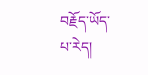བརྗོད་ཡོད་པ་རེད།